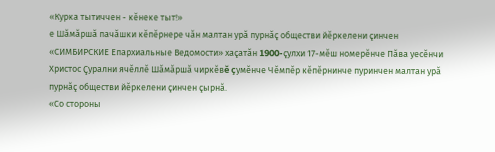«Курка тытиччен - кĕнеке тыт!»
е Шăмăршă пачăшки кĕпĕрнере чăн малтан урă пурнăç обществи йĕркелени çинчен
«СИМБИРСКИЕ Епархиальные Ведомости» хаçатăн 1900-çулхи 17-мĕш номерĕнче Пăва уесĕнчи Христос Çурални ячĕллĕ Шăмăршă чиркĕвĕ çумĕнче Чĕмпĕр кĕпĕрнинче пуринчен малтан урă пурнăç обществи йĕркелени çинчен çырнă.
«Со стороны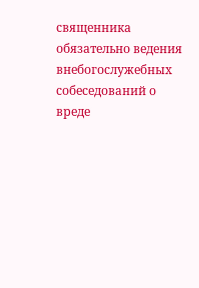священника обязательно ведения внебогослужебных собеседований о вреде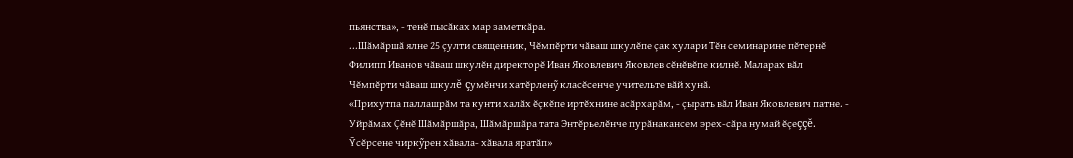пьянства», - тенĕ пысăках мар заметкăра.
...Шăмăршă ялне 25 çулти священник, Чĕмпĕрти чăваш шкулĕпе çак хулари Тĕн семинарине пĕтернĕ Филипп Иванов чăваш шкулĕн директорĕ Иван Яковлевич Яковлев сĕнĕвĕпе килнĕ. Маларах вăл Чĕмпĕрти чăваш шкулĕ çумĕнчи хатĕрленỹ класĕсенче учительте вăй хунă.
«Прихутпа паллашрăм та кунти халăх ĕçкĕпе иртĕхнине асăрхарăм, - çырать вăл Иван Яковлевич патне. - Уйрăмах Çĕнĕ Шăмăршăра, Шăмăршăра тата Энтĕрьелĕнче пурăнакансем эрех-сăра нумай ĕçеççĕ. Ỹсĕрсене чиркỹрен хăвала- хăвала яратăп»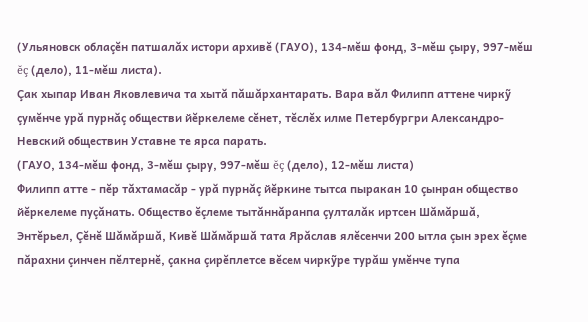(Ульяновск облаçĕн патшалăх истори архивĕ (ГАУО), 134-мĕш фонд, 3-мĕш çыру, 997-мĕш ĕç (дело), 11-мĕш листа).
Çак хыпар Иван Яковлевича та хытă пăшăрхантарать. Вара вăл Филипп аттене чиркỹ çумĕнче урă пурнăç обществи йĕркелеме сĕнет, тĕслĕх илме Петербургри Александро-Невский обществин Уставне те ярса парать.
(ГАУО, 134-мĕш фонд, 3-мĕш çыру, 997-мĕш ĕç (дело), 12-мĕш листа)
Филипп атте - пĕр тăхтамасăр - урă пурнăç йĕркине тытса пыракан 10 çынран общество йĕркелеме пуçăнать. Общество ĕçлеме тытăннăранпа çулталăк иртсен Шăмăршă, Энтĕрьел, Çĕнĕ Шăмăршă, Кивĕ Шăмăршă тата Ярăслав ялĕсенчи 200 ытла çын эрех ĕçме пăрахни çинчен пĕлтернĕ, çакна çирĕплетсе вĕсем чиркỹре турăш умĕнче тупа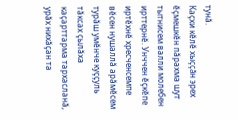тунă.
Каçхи кĕлĕ хыççăн эрех ĕçмешкĕн пăрахма шут тытнисем валли молебен ирттернĕ. Унччен ĕçкĕпе иртĕхнĕ хресченсемпе вĕсен нушаллă арăмĕсем турăш умĕнче куççуль тăксах çылăха каçарттарма тархасланă, урăх нихăçан та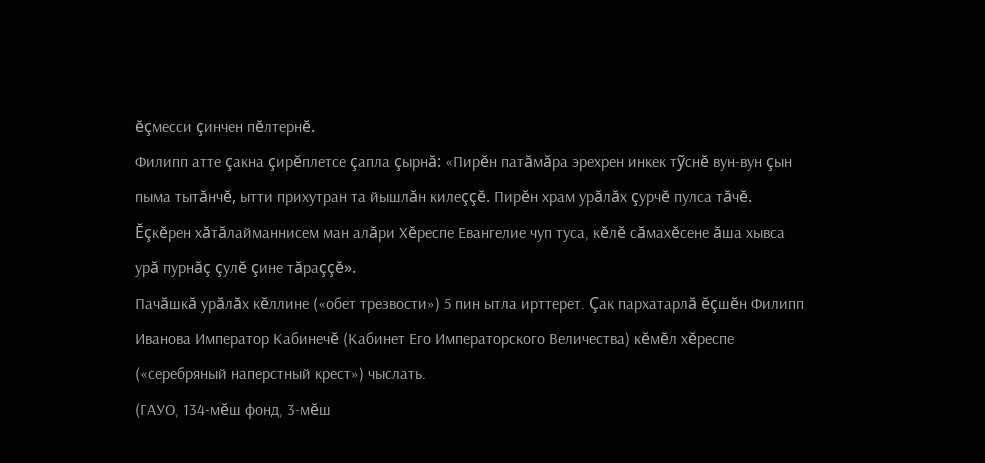ĕçмесси çинчен пĕлтернĕ.
Филипп атте çакна çирĕплетсе çапла çырнă: «Пирĕн патăмăра эрехрен инкек тỹснĕ вун-вун çын пыма тытăнчĕ, ытти прихутран та йышлăн килеççĕ. Пирĕн храм урăлăх çурчĕ пулса тăчĕ. Ĕçкĕрен хăтăлайманнисем ман алăри Хĕреспе Евангелие чуп туса, кĕлĕ сăмахĕсене ăша хывса урă пурнăç çулĕ çине тăраççĕ».
Пачăшкă урăлăх кĕллине («обет трезвости») 5 пин ытла ирттерет. Çак пархатарлă ĕçшĕн Филипп Иванова Император Кабинечĕ (Кабинет Его Императорского Величества) кĕмĕл хĕреспе («серебряный наперстный крест») чыслать.
(ГАУО, 134-мĕш фонд, 3-мĕш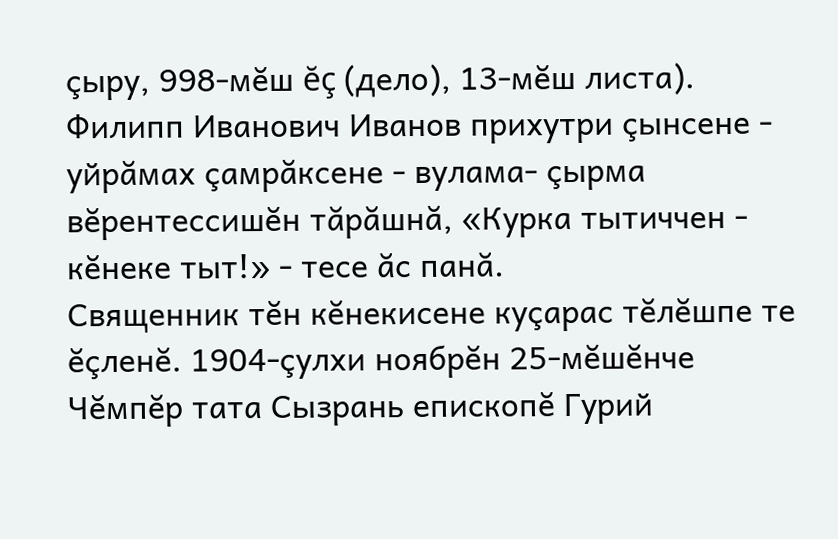çыру, 998-мĕш ĕç (дело), 13-мĕш листа).
Филипп Иванович Иванов прихутри çынсене - уйрăмах çамрăксене - вулама- çырма вĕрентессишĕн тăрăшнă, «Курка тытиччен - кĕнеке тыт!» - тесе ăс панă.
Священник тĕн кĕнекисене куçарас тĕлĕшпе те ĕçленĕ. 1904-çулхи ноябрĕн 25-мĕшĕнче Чĕмпĕр тата Сызрань епископĕ Гурий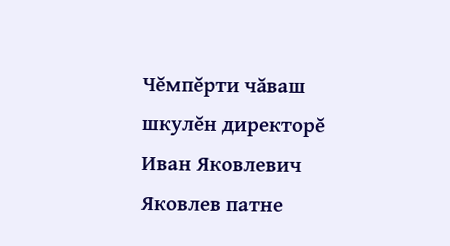Чĕмпĕрти чăваш шкулĕн директорĕ Иван Яковлевич Яковлев патне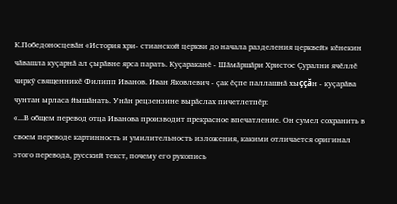К.Победоносцевăн «История хри- стианской церкви до начала разделения церквей» кĕнекин чăвашла куçарнă ал çырăвне ярса парать. Куçараканĕ - Шăмăршăри Христос Çурални ячĕллĕ чиркỹ священникĕ Филипп Иванов. Иван Яковлевич - çак ĕçпе паллашнă хыççăн - куçарăва чунтан ырласа йышăнать. Унăн рецзензине вырăслах пичетлетпĕр:
«...В общем перевод отца Иванова производит прекрасное впечатление. Он сумел сохранить в своем переводе картинность и умилительность изложения, какими отличается оригинал этого перевода, русский текст, почему его рукопись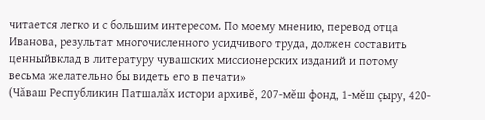читается легко и с большим интересом. По моему мнению, перевод отца Иванова, результат многочисленного усидчивого труда, должен составить ценныйвклад в литературу чувашских миссионерских изданий и потому весьма желательно бы видеть его в печати»
(Чăваш Республикин Патшалăх истори архивĕ, 207-мĕш фонд, 1-мĕш çыру, 420-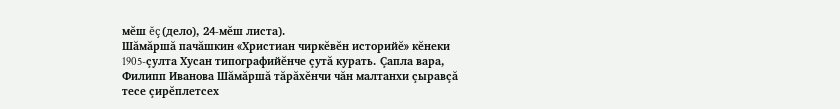мĕш ĕç (дело), 24-мĕш листа).
Шăмăршă пачăшкин «Христиан чиркĕвĕн историйĕ» кĕнеки 1905-çулта Хусан типографийĕнче çутă курать. Çапла вара, Филипп Иванова Шăмăршă тăрăхĕнчи чăн малтанхи çыравçă тесе çирĕплетсех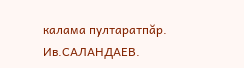калама пултаратпăр.
Ив.САЛАНДАЕВ.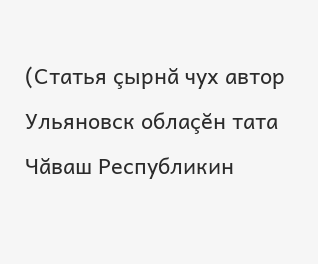(Статья çырнă чух автор Ульяновск облаçĕн тата Чăваш Республикин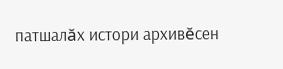патшалăх истори архивĕсен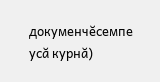докуменчĕсемпе усă курнă)